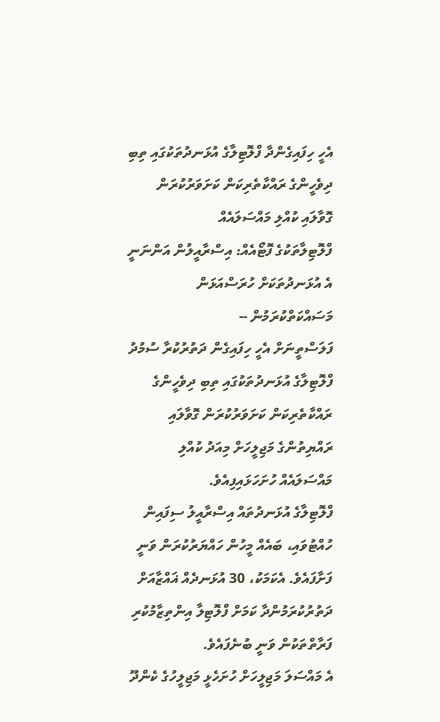އެހީ ހިފައިގެންދާ ފްލޮޓިލާގެ އުޅަނދުތަކުގައި ތިބި ދިވެހީންގެ ރައްކާތެރިކަން ކަށަވަރުކުރަން ގޮވާލައި ކުއްލި މައްސަލައެއް
ފްލޮޓިލާތަކުގެ ފޮޓޯއެއް: އިސްރާއީލުން އަންނަނީ އެ އުޅަނދުތަކަށް ހުރަސްއަޅަން މަސައްކަތްކުރަމުން --
ފަލަސްތީނަށް އެހީ ހިފައިގެން ދަތުރުކުރާ ސުމުދު ފްލޮޓިލާގެ އުޅަނދުތަކުގައި ތިބި ދިވެހީންގެ ރައްކާތެރިކަން ކަށަވަރުކުރަން ގޮވާލައި ރައްޔިތުންގެ މަޖިލީހަށް މިއަދު ކުއްލި މައްސަލައެއް ހުށަހަޅައިފިއެވެ.
ފްލޮޓިލާގެ އުޅަނދުތައް އިސްރާއީލު ސިފައިން ހުއްޓުވައި، ބައެއް މީހުން ހައްޔަރުކުރަން ވަނީ ފަށާފައެވެ. އެކަމަކު، 30 އުޅަނދެއް ޣައްޒާއަށް ދަތުރުކުރަމުންދާ ކަމަށް ފްލޮޓިލާ އިންތިޒާމުކުރި ފަރާތްތަކުން ވަނީ ބުނެފައެވެ.
އެ މައްސަލަ މަޖިލީހަށް ހުށަހެޅީ މަޖިލީހުގެ ކެންދޫ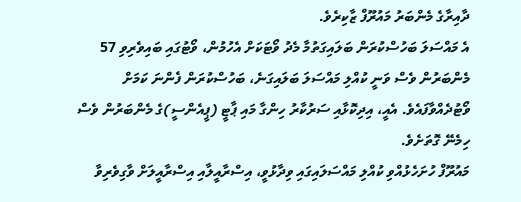ދާއިރާގެ މެންބަރު މައުރޫފް ޒާކިރެވެ.
އެ މައްސަލަ ބަހުސްކުރަން ބަލައިގަތުމާ މެދު ވޯޓަކަށް އެހުމުން، ވޯޓުގައި ބައިވެރިވި 57 މެންބަރުން ވެސް ވަނީ ކުއްލި މައްސަލަ ބަލައިގަނެ، ބަހުސްކުރަން ފެންނަ ކަމަށް ވޯޓުދެއްވާފައެވެ. އެއީ، އިދިކޮޅާއި ސަރުކާރު ހިންގާ މައި ޕާޓީ (ޕީއެންސީ)ގެ މެންބަރުން ވެސް ހިމެނޭ ގޮތަށެވެ.
މައުރޫފް ހުށަހެޅުއްވި ކުއްލި މައްސަލައިގައި ވިދާޅުވީ، އިސްރާއީލާއި އިސްރާއީލަށް ވާގިވެރިވާ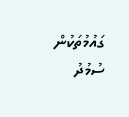ގައުމުތަކުން ސުމުދު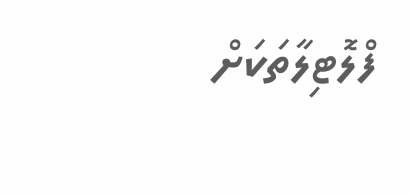ފްލޮޓިލާތަކަށް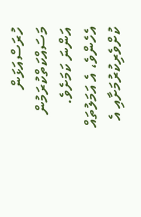ހުރަސްއަޅަން މަސައްކަތްކުރަމުން އަންނަ ކަމަށެވެ. އެހެންވެ، އެ އަމަލުތައް ކުށްވެރިކުރުމަށާއި އެ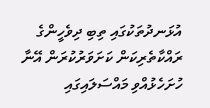އުޅަނދުތަކުގައި ތިބި ދިވެހީންގެ ރައްކާތެރިކަން ކަށަވަރުކުރަން އޭނާ ހުށަހެޅުއްވި މައްސަލައިގައި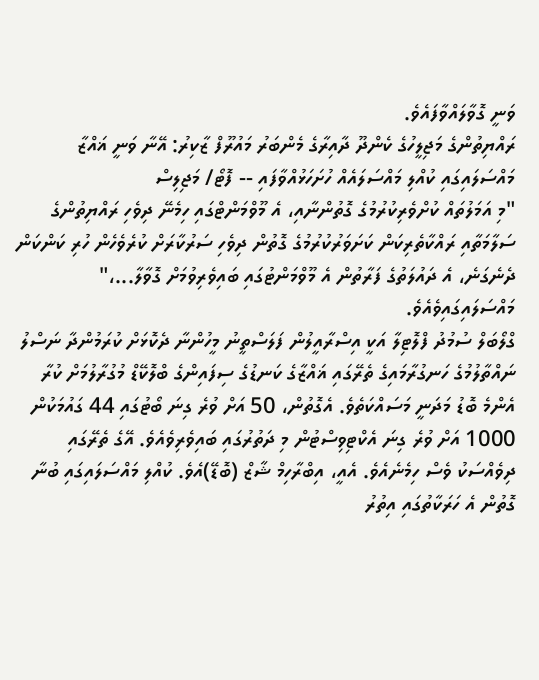ވަނީ ގޮވާލައްވާފައެވެ.
ރައްޔިތުންގެ މަޖިލީހުގެ ކެންދޫ ދާއިރާގެ މެންބަރު މައުރޫފް ޒާކިރު: އޭނާ ވަނީ ޣައްޒާ މައްސަލައިގައި ކުއްލި މައްސަލައެއް ހުށަހަޅުއްވާފައި -- ފޮޓޯ/ މަޖިލިސް
"މި އަމަލުތައް ކުށްވެރިކުރުމުގެ ގޮތުންނާއި، އެ މޫވްމަންޓްގައި ހިމެނޭ ދިވެހި ރައްޔިތުންގެ ސަލާމަތާއި ރައްކާތެރިކަން ކަށަވަރުކުރުމުގެ ގޮތުން ދިވެހި ސަރުކާރަށް ކުރެވެހެން ހުރި ކަންކަން ދެނެގަނެ، އެ ދައުލަތުގެ ފަރާތުން އެ މޫވްމަންޓުގައި ބައިވެރިވުމަށް ގޮވާލާ...،" މައްސަލައިގައިވެއެވެ.
ގްލޯބަލް ސުމުދު ފްލޮޓިލާ އަކީ އިސްރާއީލުން ފަލަސްތީނު މީހުންނާ ދެކޮޅަށް ކުރަމުންދާ ނަސްލު ނައްތާލުމުގެ ހަނގުރާމައިގެ ތެރޭގައި ޣައްޒާގެ ކަނޑުގެ ސިފައިންގެ ބްލޮކޭޑް މުގުރާލުމަށް ކުރާ އެންމެ ބޮޑު މަދަނީ މަސައްކަތެވެ. އެގޮތުން، 50 އަށް ވުރެ ގިނަ ބޯޓުގައި 44 ގައުމަކުން 1000 އަށް ވުރެ ގިނަ އެކްޓިވިސްޓުން މި ދަތުރުގައި ބައިވެރިވެއެވެ. އޭގެ ތެރޭގައި ދިވެއްސަކު ވެސް ހިމެނެއެވެ. އެއީ، އިބްރާހިމް ޝާޒް (ބޮޑޭ)އެވެ. ކުއްލި މައްސަލައިގައި ބުނާ ގޮތުން އެ ހަރަކާތުގައި އިތުރު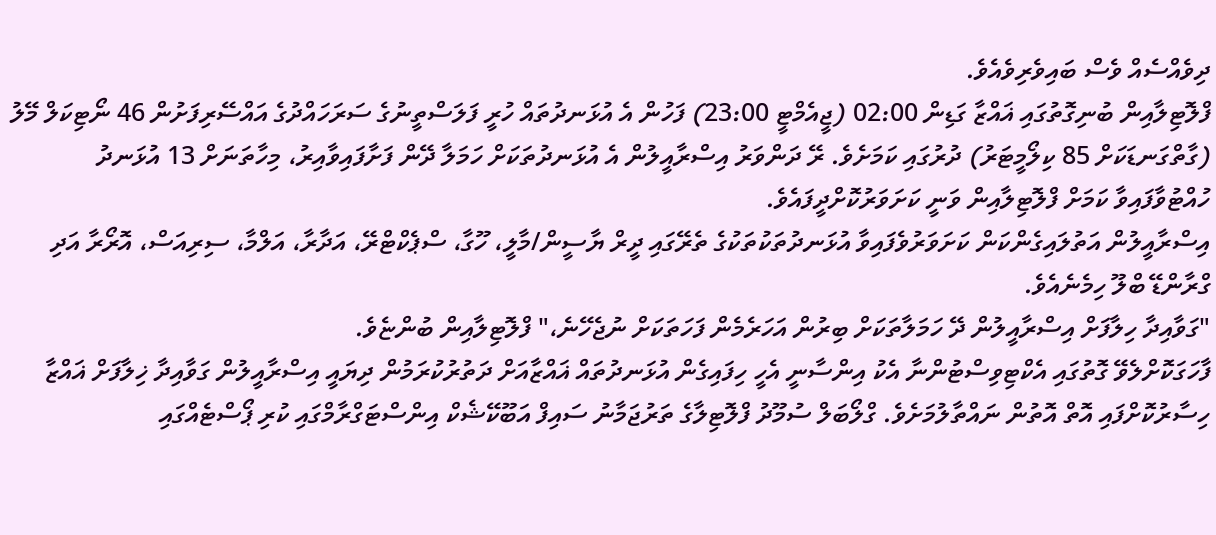ދިވެއްސެއް ވެސް ބައިވެރިވެއެވެ.
ފްލޮޓިލާއިން ބުނިގޮތުގައި ޣައްޒާ ގަޑިން 02:00 (ޖީއެމްޓީ 23:00) ފަހުން އެ އުޅަނދުތައް ހުރީ ފަލަސްތީނުގެ ސަރަހައްދުގެ އައްސޭރިފަށުން 46 ނޯޓިކަލް މޭލު (ގާތްގަނޑަކަށް 85 ކިލޯމީޓަރު) ދުރުގައި ކަމަށެވެ. ރޭ ދަންވަރު އިސްރާއީލުން އެ އުޅަނދުތަކަށް ހަމަލާ ދޭން ފަށާފައިވާއިރު، މިހާތަނަށް 13 އުޅަނދު ހުއްޓުވާފައިވާ ކަމަށް ފްލޮޓިލާއިން ވަނީ ކަށަވަރުކޮށްދީފައެވެ.
އިސްރާއީލުން އަތުލައިގެންކަން ކަށަވަރުވެފައިވާ އުޅަނދުތަކުތަކުގެ ތެރޭގައި ދީރް ޔާސީން/މާލީ، ހޫގާ، ސްޕެކްޓްރޭ، އަދާރާ، އަލްމާ، ސިރިއަސް، އޮރޯރާ އަދި ގްރާންޑޭ ބްލޫ ހިމެނެއެވެ.
"ގަވާއިދާ ހިލާފަށް އިސްރާއީލުން ދޭ ހަމަލާތަކަށް ބިރުން އަހަރެމެން ފަހަތަކަށް ނުޖެހޭނެ،" ފްލޮޓިލާއިން ބުންޏެވެ.
ފާހަގަކޮށްލެވޭ ގޮތުގައި އެކްޓިވިސްޓުންނާ އެކު އިންސާނީ އެހީ ހިފައިގެން އުޅަނދުތައް ޣައްޒާއަށް ދަތުރުކުރަމުން ދިޔައީ އިސްރާއީލުން ގަވާއިދާ ޚިލާފަށް ޣައްޒާ ހިސާރުކޮށްފައި އޮތް އޮތުން ނައްތާލުމަށެވެ. ގްލޯބަލް ސުމޫދު ފްލޮޓިލާގެ ތަރުޖަމާނު ސައިފް އަބޫކޭޝެކް އިންސްޓަގްރާމްގައި ކުރި ޕޯސްޓެއްގައި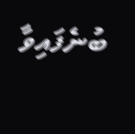ބުނެފައިވާ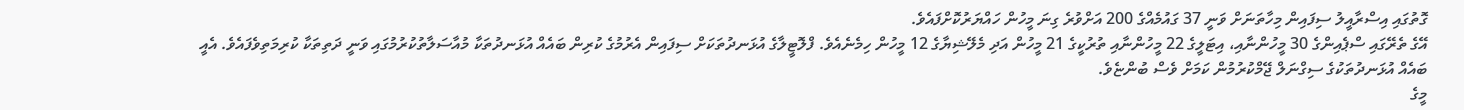ގޮތުގައި އިސްރާއީލު ސިފައިން މިހާތަނަށް ވަނީ 37 ގައުމެއްގެ 200 އަށްވުރެ ގިނަ މީހުން ހައްޔަރުކޮށްފައެވެ.
އޭގެ ތެރޭގައި ސްޕެއިންގެ 30 މީހުންނާއި، އިޓަލީގެ 22 މީހުންނާއި ތުރުކީގެ 21 މީހުން އަދި މެލޭޝިޔާގެ 12 މީހުން ހިމެނެއެވެ. ފްލޮޓީލާގެ އުޅަނދުތަކަށް ސިފައިން އެރުމުގެ ކުރިން ބައެއް އުޅަނދުތަކާ މުއާސަލާތުކުރުމުގައި ވަނީ ދަތިތަކާ ކުރިމަތިވެފައެވެ. އެއީ ބައެއް އުޅަނދުތަކުގެ ސިގްނަލް ޖޭމްކުރުމުން ކަމަށް ވެސް ބުންޏެވެ.
މީގެ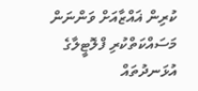ކުރިން ޣައްޒާއަށް ވަންނަން މަސައްކަތްކުރި ފްލޮޓީލާގެ އުޅަނދުތައް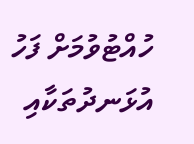ހުއްޓުވުމަށް ފަހު އުޅަނދުތަކާއި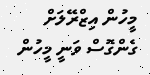މީހުން އިޒްރޭލަށް ގެންގޮސް ވަނީ މީހުން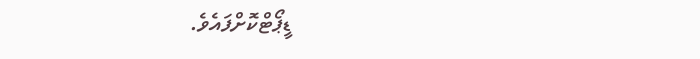ޑީޕޯޓްކޮށްފައެވެ.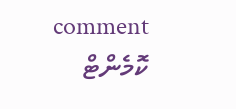comment ކޮމެންޓް